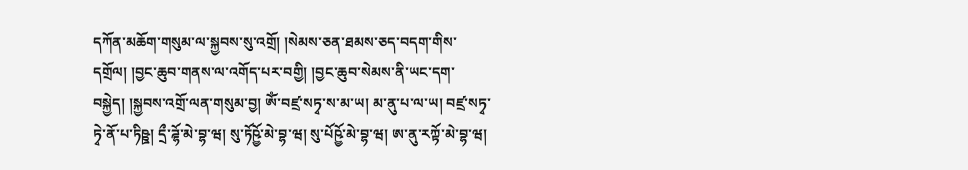དཀོན་མཆོག་གསུམ་ལ་སྐྱབས་སུ་འགྲོ། །སེམས་ཅན་ཐམས་ཅད་བདག་གིས་དགྲོལ། །བྱང་ཆུབ་གནས་ལ་འགོད་པར་བགྱི། །བྱང་ཆུབ་སེམས་ནི་ཡང་དག་བསྐྱེད། །སྐྱབས་འགྲོ་ལན་གསུམ་བྱ། ཨོཾ་བཛྲ་སཏྭ་ས་མ་ཡ། མ་ནུ་པ་ལ་ཡ། བཛྲ་སཏྭ་ཏྭེ་ནོ་པ་ཏིཥྛ། དྲྀ་ཌྷོ་མེ་བྷ་ཝ། སུ་ཏོཥྱོ་མེ་བྷ་ཝ། སུ་པོཥྱོ་མེ་བྷ་ཝ། ཨ་ནུ་རཀྟོ་མེ་བྷ་ཝ།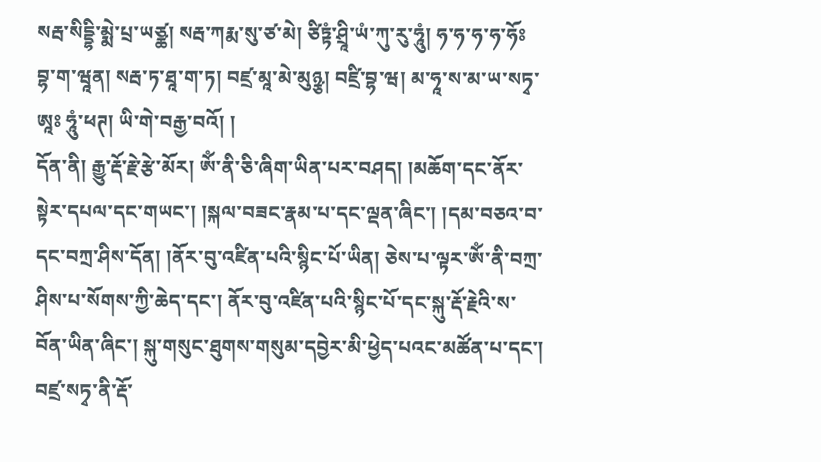སརྦ་སིདྡྷི་མྨེ་པྲ་ཡཙྪ། སརྦ་ཀརྨ་སུ་ཙ་མེ། ཙིཏྟཾ་ཤྲཱི་ཡཾ་ཀུ་རུ་ཧཱུཾ། ཧ་ཧ་ཧ་ཧ་ཧོཿ བྷ་ག་ཝཱན། སརྦ་ཏ་ཐཱ་ག་ཏ། བཛྲ་མཱ་མེ་མུཉྩ། བཛྲི་བྷ་ཝ། མ་ཧཱ་ས་མ་ཡ་སཏྭ་ཨཱཿ ཧཱུཾ་ཕཊ། ཡི་གེ་བརྒྱ་བའོ། །
དོན་ནི། རྒྱུ་རྡོ་རྗེ་རྩེ་མོར། ཨོཾ་ནི་ཅི་ཞིག་ཡིན་པར་བཤད། །མཆོག་དང་ནོར་སྟེར་དཔལ་དང་གཡང་། །སྐལ་བཟང་རྣམ་པ་དང་ལྡན་ཞིང་། །དམ་བཅའ་བ་དང་བཀྲ་ཤིས་དོན། །ནོར་བུ་འཛིན་པའི་སྙིང་པོ་ཡིན། ཅེས་པ་ལྟར་ཨོཾ་ནི་བཀྲ་ཤིས་པ་སོགས་ཀྱི་ཆེད་དང་། ནོར་བུ་འཛིན་པའི་སྙིང་པོ་དང་སྐུ་རྡོ་རྗེའི་ས་བོན་ཡིན་ཞིང་། སྐུ་གསུང་ཐུགས་གསུམ་དབྱེར་མི་ཕྱེད་པའང་མཚོན་པ་དང་། བཛྲ་སཏྭ་ནི་རྡོ་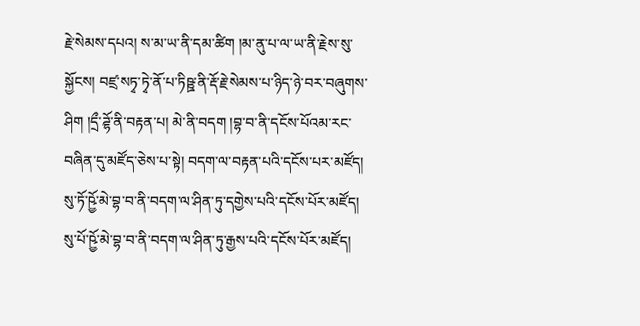རྗེ་སེམས་དཔའ། ས་མ་ཡ་ནི་དམ་ཚིག །མ་ནུ་པ་ལ་ཡ་ནི་རྗེས་སུ་སྐྱོངས། བཛྲ་སཏྭ་ཏྭེ་ནོ་པ་ཏིཥྛ་ནི་རྡོ་རྗེ་སེམས་པ་ཉིད་ཉེ་བར་བཞུགས་ཤིག །དྲྀ་ཌྷོ་ནི་བརྟན་པ། མེ་ནི་བདག །བྷ་བ་ནི་དངོས་པོའམ་རང་བཞིན་དུ་མཛོད་ཅེས་པ་སྟེ། བདག་ལ་བརྟན་པའི་དངོས་པར་མཛོད། སུ་ཏོ་ཥྱོ་མེ་བྷ་བ་ནི་བདག་ལ་ཤིན་ཏུ་དགྱེས་པའི་དངོས་པོར་མཛོད། སུ་པོ་ཥྱོ་མེ་བྷ་བ་ནི་བདག་ལ་ཤིན་ཏུ་རྒྱས་པའི་དངོས་པོར་མཛོད།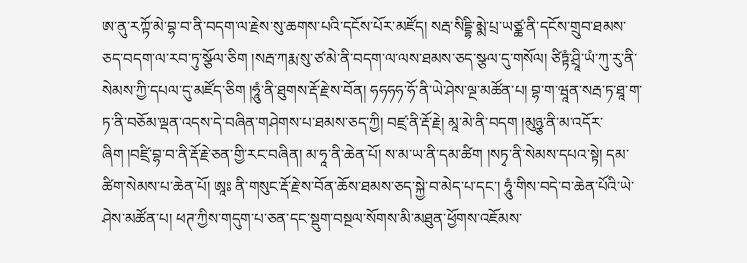ཨ་ནུ་རཀྟོ་མེ་བྷ་བ་ནི་བདག་ལ་རྗེས་སུ་ཆགས་པའི་དངོས་པོར་མཛོད། སརྦ་སིདྡྷི་མྨེ་པྲ་ཡཙྪ་ནི་དངོས་གྲུབ་ཐམས་ཅད་བདག་ལ་རབ་ཏུ་སྩོལ་ཅིག །སརྦ་ཀརྨ་སུ་ཙ་མེ་ནི་བདག་ལ་ལས་ཐམས་ཅད་སྩལ་དུ་གསོལ། ཙིཏྟཾ་ཤྲཱི་ཡཾ་ཀུ་རུ་ནི་སེམས་ཀྱི་དཔལ་དུ་མཛོད་ཅིག །ཧཱུཾ་ནི་ཐུགས་རྡོ་རྗེ་ས་བོན། ཧཧཧཧ་ཧོ་ནི་ཡེ་ཤེས་ལྔ་མཚོན་པ། བྷ་ག་ཝཱན་སརྦ་ཏ་ཐཱ་ག་ཏ་ནི་བཅོམ་ལྡན་འདས་དེ་བཞིན་གཤེགས་པ་ཐམས་ཅད་ཀྱི། བཛྲ་ནི་རྡོ་རྗེ། མཱ་མེ་ནི་བདག །མུཉྩ་ནི་མ་འདོར་ཞིག །བཛྲི་བྷ་བ་ནི་རྡོ་རྗེ་ཅན་གྱི་རང་བཞིན། མ་ཧཱ་ནི་ཆེན་པོ། ས་མ་ཡ་ནི་དམ་ཚིག །སཏྭ་ནི་སེམས་དཔའ་སྟེ། དམ་ཚིག་སེམས་པ་ཆེན་པོ། ཨཱཿ ནི་གསུང་རྡོ་རྗེ་ས་བོན་ཆོས་ཐམས་ཅད་སྐྱེ་བ་མེད་པ་དང་། ཧཱུཾ་གིས་བདེ་བ་ཆེན་པོའི་ཡེ་ཤེས་མཚོན་པ། ཕཊ་ཀྱིས་གདུག་པ་ཅན་དང་སྡུག་བསྔལ་སོགས་མི་མཐུན་ཕྱོགས་འཇོམས་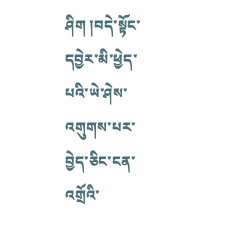ཤིག །བདེ་སྟོང་དབྱེར་མི་ཕྱེད་པའི་ཡེ་ཤེས་འགུགས་པར་བྱེད་ཅིང་ངན་འགྲོའི་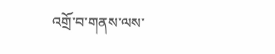འགྲོ་བ་གནས་ལས་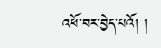འཕོ་བར་བྱེད་པའོ། །